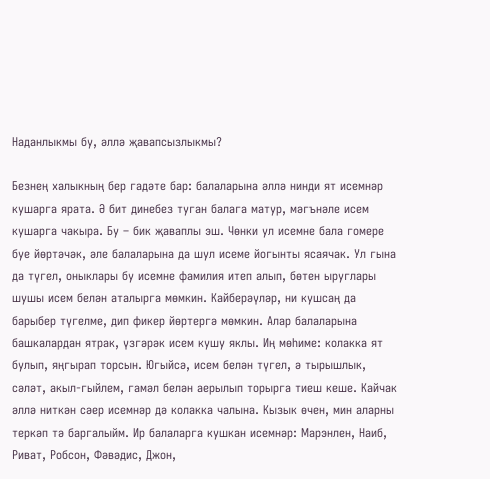Наданлыкмы бу, әллә җавапсызлыкмы?

Безнең халыкның бер гадәте бар: балаларына әллә нинди ят исемнәр кушарга ярата. Ә бит динебез туган балага матур, мәгънәле исем кушарга чакыра. Бу – бик җаваплы эш. Чөнки ул исемне бала гомере буе йөртәчәк, әле балаларына да шул исеме йогынты ясаячак. Ул гына да түгел, оныклары бу исемне фамилия итеп алып, бөтен ыруглары шушы исем белән аталырга мөмкин. Кайберәүләр, ни кушсаң да барыбер түгелме, дип фикер йөртергә мөмкин. Алар балаларына башкалардан ятрак, үзгәрәк исем кушу яклы. Иң мөһиме: колакка ят булып, яңгырап торсын. Югыйсә, исем белән түгел, ә тырышлык, сәләт, акыл-гыйлем, гамәл белән аерылып торырга тиеш кеше. Кайчак әллә ниткән сәер исемнәр дә колакка чалына. Кызык өчен, мин аларны теркәп тә баргалыйм. Ир балаларга кушкан исемнәр: Марэнлен, Наиб, Риват, Робсон, Фәвәдис, Джон,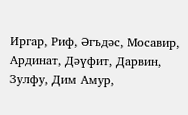Иргар, Риф, Әгъдәс, Мосавир, Ардинат, Дәүфит, Дарвин, Зулфу, Дим Амур,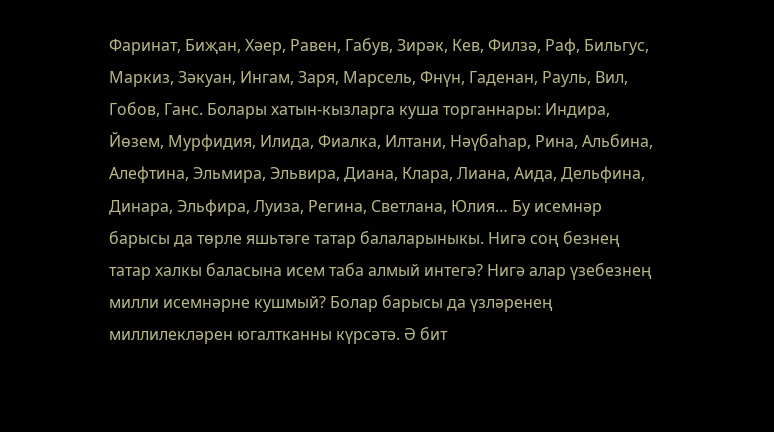Фаринат, Биҗан, Хәер, Равен, Габув, Зирәк, Кев, Филзә, Раф, Бильгус, Маркиз, Зәкуан, Ингам, Заря, Марсель, Фнүн, Гаденан, Рауль, Вил, Гобов, Ганс. Болары хатын-кызларга куша торганнары: Индира, Йөзем, Мурфидия, Илида, Фиалка, Илтани, Нәүбаһар, Рина, Альбина, Алефтина, Эльмира, Эльвира, Диана, Клара, Лиана, Аида, Дельфина, Динара, Эльфира, Луиза, Регина, Светлана, Юлия… Бу исемнәр барысы да төрле яшьтәге татар балаларыныкы. Нигә соң безнең татар халкы баласына исем таба алмый интегә? Нигә алар үзебезнең милли исемнәрне кушмый? Болар барысы да үзләренең миллилекләрен югалтканны күрсәтә. Ә бит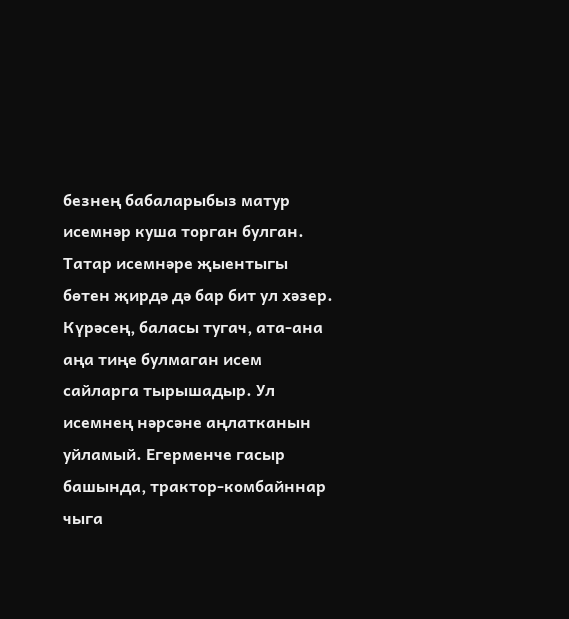безнең бабаларыбыз матур исемнәр куша торган булган. Татар исемнәре җыентыгы бөтен җирдә дә бар бит ул хәзер. Күрәсең, баласы тугач, ата-ана аңа тиңе булмаган исем сайларга тырышадыр. Ул исемнең нәрсәне аңлатканын уйламый. Егерменче гасыр башында, трактор-комбайннар чыга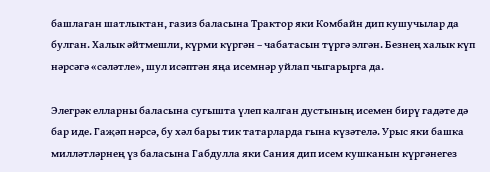башлаган шатлыктан, газиз баласына Трактор яки Комбайн дип кушучылар да булган. Халык әйтмешли, күрми күргән – чабатасын түргә элгән. Безнең халык күп нәрсәгә «сәләтле», шул исәптән яңа исемнәр уйлап чыгарырга да.

Элегрәк елларны баласына сугышта үлеп калган дустының исемен бирү гадәте дә бар иде. Гаҗәп нәрсә, бу хәл бары тик татарларда гына күзәтелә. Урыс яки башка милләтләрнең үз баласына Габдулла яки Сания дип исем кушканын күргәнегез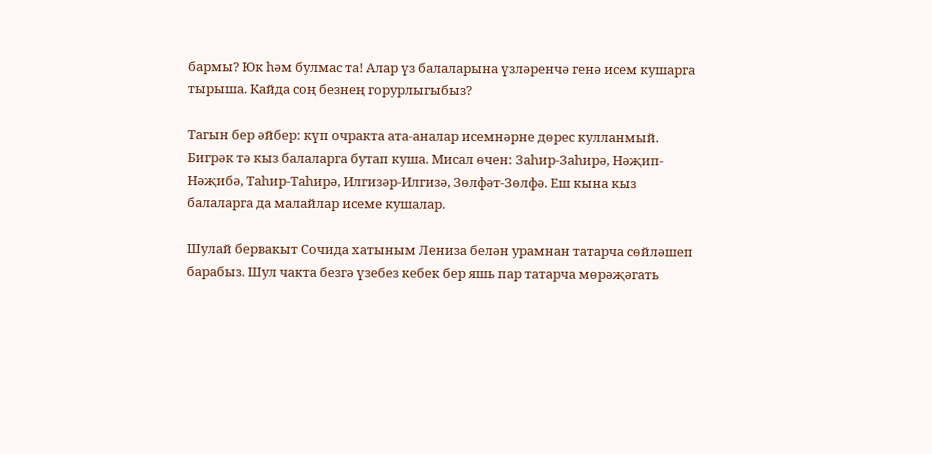бармы? Юк һәм булмас та! Алар үз балаларына үзләренчә генә исем кушарга тырыша. Кайда соң безнең горурлыгыбыз?

Тагын бер әйбер: күп очракта ата-аналар исемнәрне дөрес кулланмый. Бигрәк тә кыз балаларга бутап куша. Мисал өчен: Заһир-Заһирә, Нәҗип-Нәҗибә, Таһир-Таһирә, Илгизәр-Илгизә, Зөлфәт-Зөлфә. Еш кына кыз балаларга да малайлар исеме кушалар.

Шулай бервакыт Сочида хатыным Лениза белән урамнан татарча сөйләшеп барабыз. Шул чакта безгә үзебез кебек бер яшь пар татарча мөрәҗәгать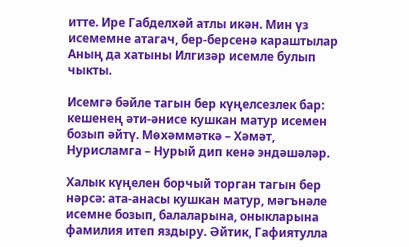итте. Ире Габделхәй атлы икән. Мин үз исемемне атагач, бер-берсенә караштылар Аның да хатыны Илгизәр исемле булып чыкты.

Исемгә бәйле тагын бер күңелсезлек бар: кешенең әти-әнисе кушкан матур исемен бозып әйтү. Мөхәммәткә – Хәмәт, Нурисламга – Нурый дип кенә эндәшәләр.

Халык күңелен борчый торган тагын бер нәрсә: ата-анасы кушкан матур, мәгънәле исемне бозып, балаларына, оныкларына фамилия итеп яздыру. Әйтик, Гафиятулла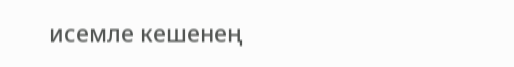исемле кешенең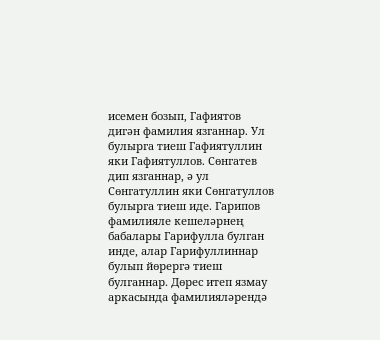исемен бозып, Гафиятов дигән фамилия язганнар. Ул булырга тиеш Гафиятуллин яки Гафиятуллов. Сөнгатев дип язганнар, ә ул Сөнгатуллин яки Сөнгатуллов булырга тиеш иде. Гарипов фамилияле кешеләрнең бабалары Гарифулла булган инде, алар Гарифуллиннар булып йөрергә тиеш булганнар. Дөрес итеп язмау аркасында фамилияләрендә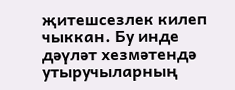җитешсезлек килеп чыккан. Бу инде дәүләт хезмәтендә утыручыларның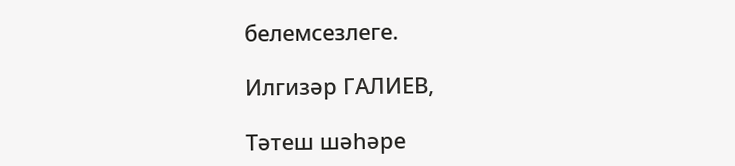белемсезлеге.

Илгизәр ГАЛИЕВ,

Тәтеш шәһәре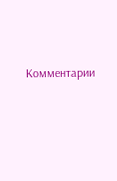Комментарии